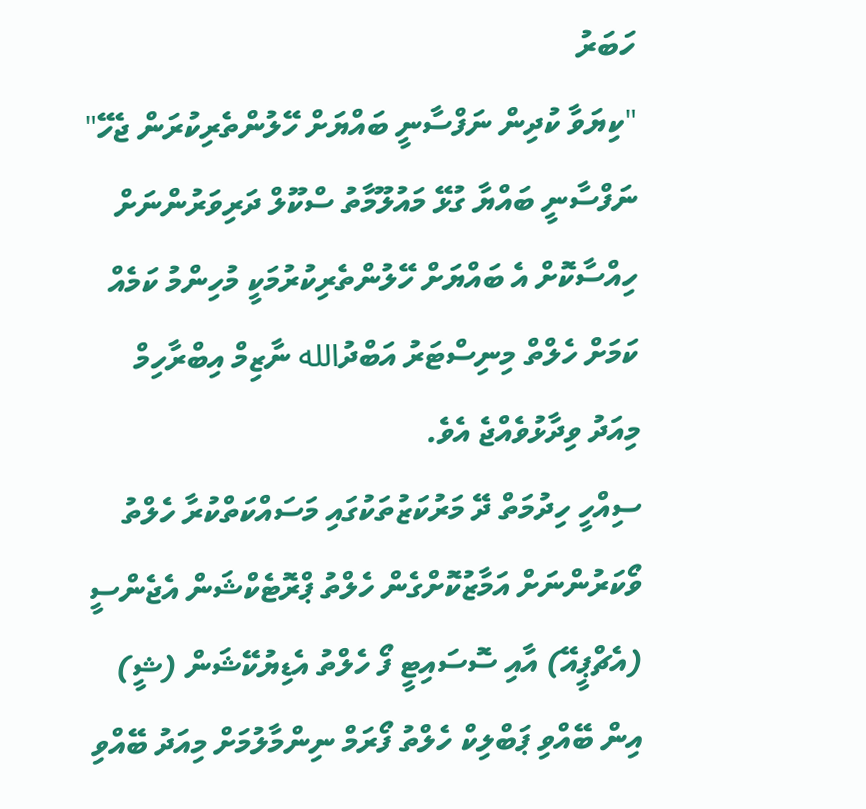ހަބަރު
"ކިޔަވާ ކުދިން ނަފްސާނީ ބައްޔަށް ހޭލުންތެރިކުރަން ޖެހޭ"
ނަފްސާނީ ބައްޔާ ގުޅޭ މައުލޫމާތު ސްކޫލް ދަރިވަރުންނަށް ހިއްސާކޮށް އެ ބައްޔަށް ހޭލުންތެރިކުރުމަކީ މުހިންމު ކަމެއް ކަމަށް ހެލްތް މިނިސްޓަރު އަބްދުالله ނާޒިމް އިބްރާހިމް މިއަދު ވިދާޅުވެއްޖެ އެވެ.
ސިއްހީ ހިދުމަތް ދޭ މަރުކަޒުތަކުގައި މަސައްކަތްކުރާ ހެލްތު ވޯކަރުންނަށް އަމާޒުކޮށްގެން ހެލްތު ޕްރޮޓެކްޝަން އެޖެންސީ (އެޗްޕީއޭ) އާއި ސޮސައިޓީ ފޯ ހެލްތު އެޑިޔުކޭޝަން (ޝީ) އިން ބޭއްވި ޕަބްލިކް ހެލްތު ފޯރަމް ނިންމާލުމަށް މިއަދު ބޭއްވި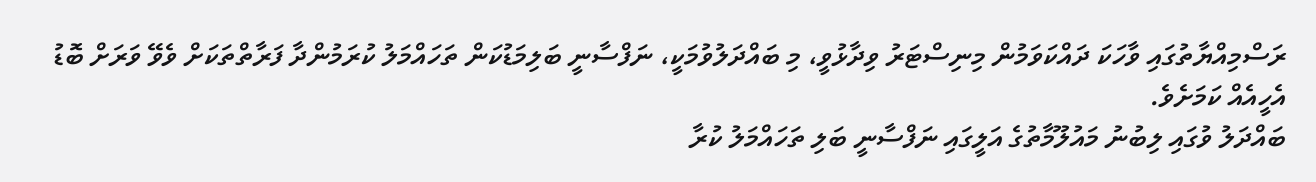ރަސްމިއްޔާތުގައި ވާހަކަ ދައްކަވަމުން މިނިސްޓަރު ވިދާޅުވީ، މި ބައްދަލުވުމަކީ، ނަފްސާނީ ބަލިމަޑުކަން ތަހައްމަލު ކުރަމުންދާ ފަރާތްތަކަށް ވެވޭ ވަރަށް ބޮޑު އެހީއެއް ކަމަށެވެ.
ބައްދަލު ވުގައި ލިބުނު މައުލޫމާތުގެ އަލީގައި ނަފްސާނީ ބަލި ތަހައްމަލު ކުރާ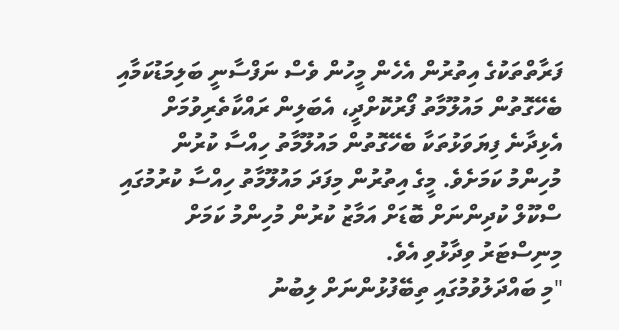ފަރާތްތަކުގެ އިތުރުން އެހެން މީހުން ވެސް ނަފްސާނީ ބަލިމަޑުކަމާއި ބެހޭގޮތުން މައުލޫމާތު ފޯރުކޮށްދީ، އެބަލިން ރައްކާތެރިވުމަށް އެޅިދާނެ ފިޔަވަޅުތަކާ ބެހޭގޮތުން މައުލޫމާތު ހިއްސާ ކުރުން މުހިންމު ކަމަށެވެ. މީގެ އިތުރުން މިފަދަ މައުލޫމާތު ހިއްސާ ކުރުމުގައި ސްކޫލް ކުދިންނަށް ބޮޑަށް އަމާޒު ކުރުން މުހިންމު ކަމަށް މިނިސްޓަރު ވިދާޅުވި އެވެ.
"މި ބައްދަލުވުމުގައި ތިބޭފުޅުންނަށް ލިބުނު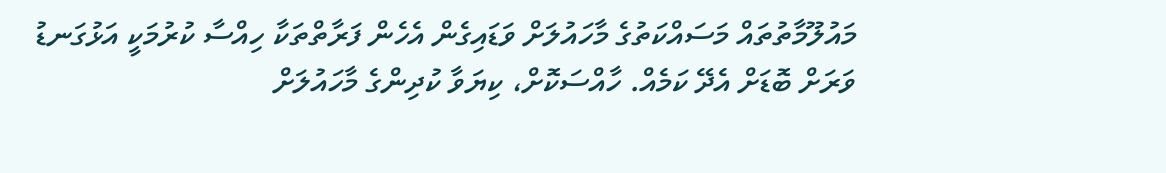މައުލޫމާތުތައް މަސައްކަތުގެ މާހައުލަށް ވަޑައިގެން އެހެން ފަރާތްތަކާ ހިއްސާ ކުރުމަކީ އަޅުގަނޑު ވަރަށް ބޮޑަށް އެދޭ ކަމެއް. ހާއްސަކޮށް، ކިޔަވާ ކުދިންގެ މާހައުލަށް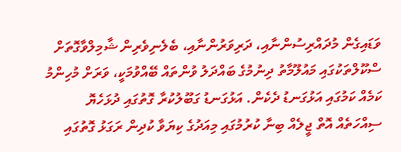ވަޑައިގެން މުދައްރިސުންނާއި، ދަރިވަރުންނާއި، ބެލެނިވެރިން ޝާމިލްވާގޮތަށް ސްކޫލްތަކުގައި މައުލޫމާތު ދިނުމުގެ ބައްދަލު ވުންތައް ބޭއްވުމަކީ، ވަރަށް މުހިންމު ކަމެއް ކަމުގައި އަޅުގަނޑު ދެކެން. އަޅުގަނޑު ގަބޫލުކުރާ ގޮތުގައި ދުޅަހެޔޮ ސިއްހަތެއް އޮތް ޖީލެއް ބިނާ ކުރުމުގައި މިއަދުގެ ކިޔަވާ ކުދިން ރަގަޅު ގޮތުގައި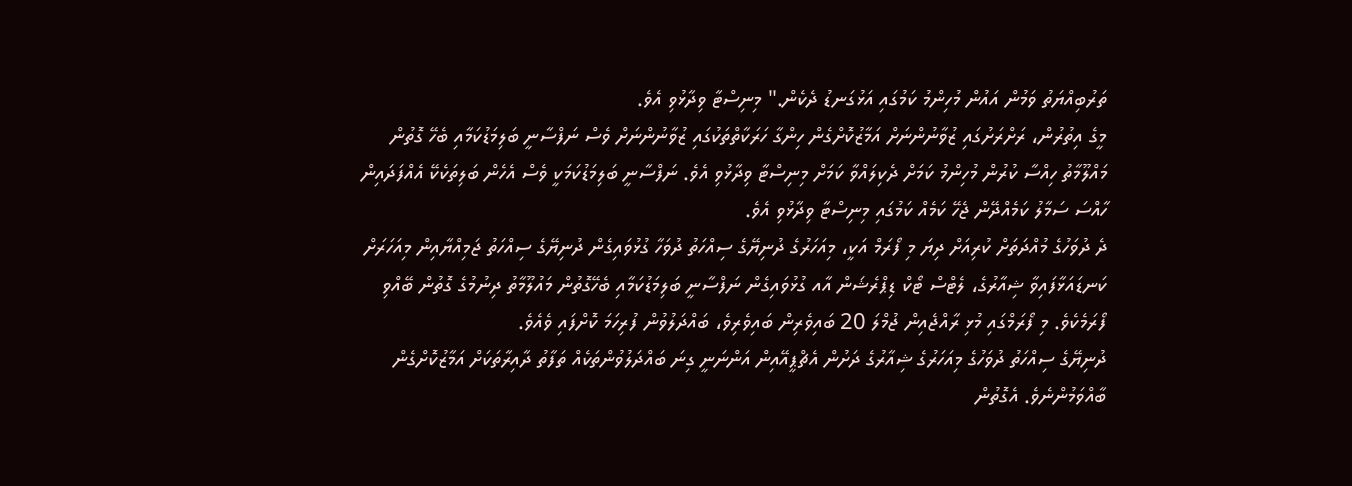ތަރުބިއްޔަތު ވަމުން އައުން މުހިންމު ކަމުގައި އަޅުގަނޑު ދެކެން." މިނިސްޓާ ވިދާޅުވި އެވެ.
މީގެ އިތުރުން، ރަށްރަށުގައި ޒުވާނުންނަށް އަމާޒުކޮށްގެން ހިންގާ ހަރަކާތްތަކުގައި ޒުވާނުންނަށް ވެސް ނަފްސާނީ ބަލިމަޑުކަމާއި ބެހޭ ގޮތުން މައްލޫމާތު ހިއްސާ ކުރުން މުހިންމު ކަމަށް ދެކިލައްވާ ކަމަށް މިނިސްޓާ ވިދާޅުވި އެވެ. ނަފްސާނީ ބަލިމަޑުކަމަކީ ވެސް އެހެން ބަލިތަކެކޭ އެއްފަދައިން ހާއްސަ ސަމާލު ކަމެއްދޭން ޖެހޭ ކަމެއް ކަމުގައި މިނިސްޓާ ވިދާޅުވި އެވެ.
ދެ ދުވަހުގެ މުއްދަތަށް ކުރިއަށް ދިޔަ މި ފޯރަމް އަކީ، މިއަހަރުގެ ދުނިޔޭގެ ސިއްހަތު ދުވަހާ ގުޅުވައިގެން ދުނިޔޭގެ ސިއްހަތު ޖަމިއްޔާއިން މިއަހަރަށް ކަނޑައަޅާފައިވާ ޝިއާރުގެ، ލެޓްސް ޓޯކް ޑިޕްރެޝަން އާއ ގުޅުވައިގެން ނަފްސާނީ ބަލިމަޑުކަމާއި ބެހޭގޮތުން މައުލޫމާތު ދިނުމުގެ ގޮތުން ބޭއްވި ފޯރަމެކެވެ. މި ފޯރަމްގައި މުޅި ރާއްޖެއިން ޖުމްލަ 20 ބައިވެރިން ބައިވެރިވެ، ބައްދަލުވުން ފުރިހަމަ ކޮށްފައި ވެއެވެ.
ދުނިޔޭގެ ސިއްހަތު ދުވަހުގެ މިއަހަރުގެ ޝިއާރުގެ ދަށުން އެޗްޕީއޭއިން އަންނަނީ ގިނަ ބައްދަލުވުންތަކެއް ތަފާތު ދާއިރާތަކަށް އަމާޒުކޮށްގެން ބާއްވަމުންނެވެ. އެގޮތުން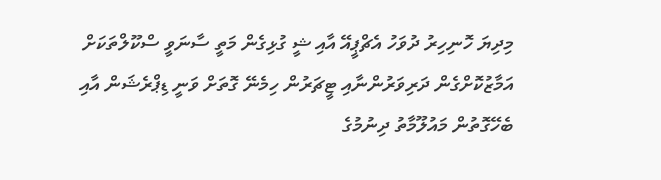މިދިޔަ ހޮނިހިރު ދުވަހު އެޗްޕީއޭ އާއި ޝީ ގުޅިގެން މަތީ ސާނަވީ ސްކޫލްތަކަށް އަމާޒުކޮށްގެން ދަރިވަރުންނާއި ޓީޗަރުން ހިމެނޭ ގޮތަށް ވަނީ ޑިޕްރެޝަން އާއި ބެހޭގޮތުން މައުލޫމާތު ދިނުމުގެ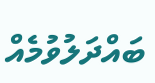ބައްދަލުވުމެއް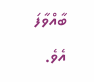ބާއްވާފަ އެވެ.